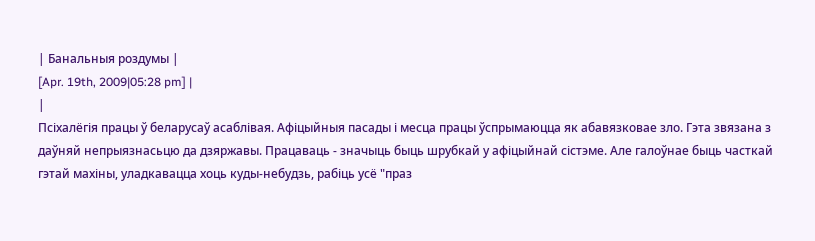| Банальныя роздумы |
[Apr. 19th, 2009|05:28 pm] |
|
Псіхалёгія працы ў беларусаў асаблівая. Афіцыйныя пасады і месца працы ўспрымаюцца як абавязковае зло. Гэта звязана з даўняй непрыязнасьцю да дзяржавы. Працаваць - значыць быць шрубкай у афіцыйнай сістэме. Але галоўнае быць часткай гэтай махіны, уладкавацца хоць куды-небудзь, рабіць усё "праз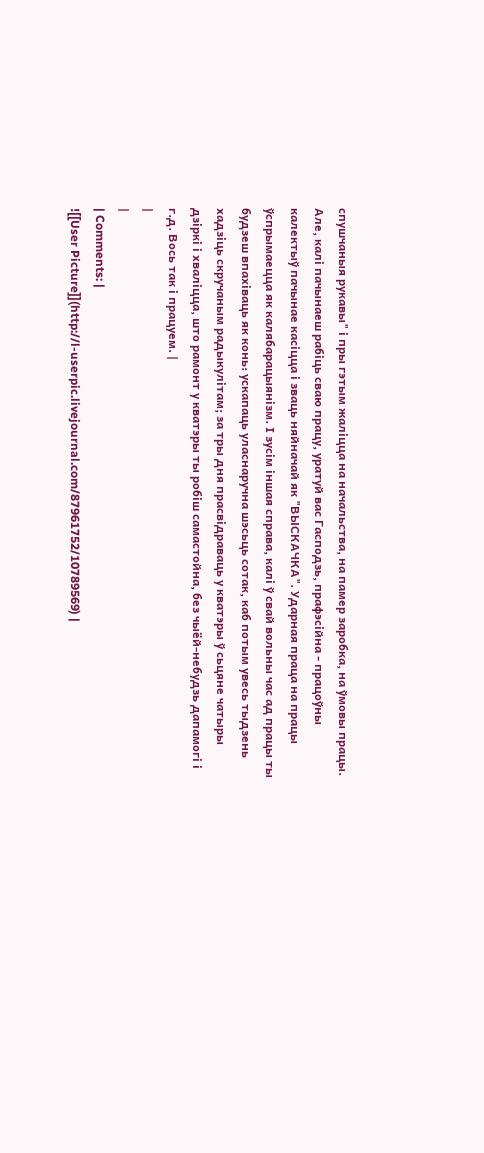спушчаныя рукавы" і пры гэтым жаліцца на начальства, на памер заробка, на ўмовы працы. Але, калі пачынаеш рабіць сваю працу, уратуй вас Гасподзь, прафэсійна - працоўны калектыў пачынае касіцца і зваць няйначай як "ВЫСКАЧКА". Ударная праца на працы ўспрымаецца як калябарацыянізм. І зусім іншая справа, калі ў свай вольны час ад працы ты будзеш впахіваць як конь: ускапаць уласнаручна шэсьць сотак, каб потым увесь тыдзень хадзіць скручаным радыкулітам; за тры дня прасвідраваць у кватэры ў сьцяне чатыры дзіркі і хваліцца, што рамонт у кватэры ты робіш самастойна, без чыёй-небудзь дапамогі і г.д. Вось так і працуем. |
|
|
| Comments: |
![[User Picture]](http://l-userpic.livejournal.com/87961752/10789569) |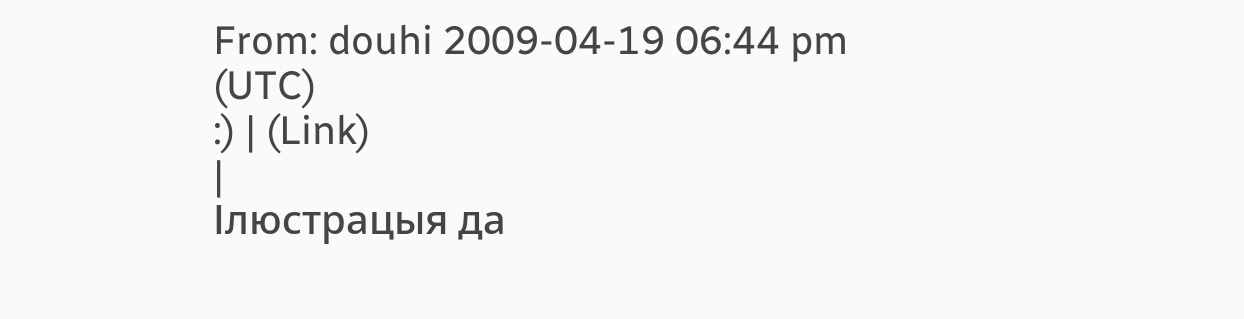From: douhi 2009-04-19 06:44 pm (UTC)
:) | (Link)
|
Ілюстрацыя да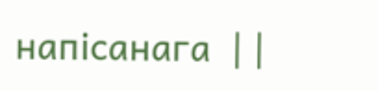напісанага  | |